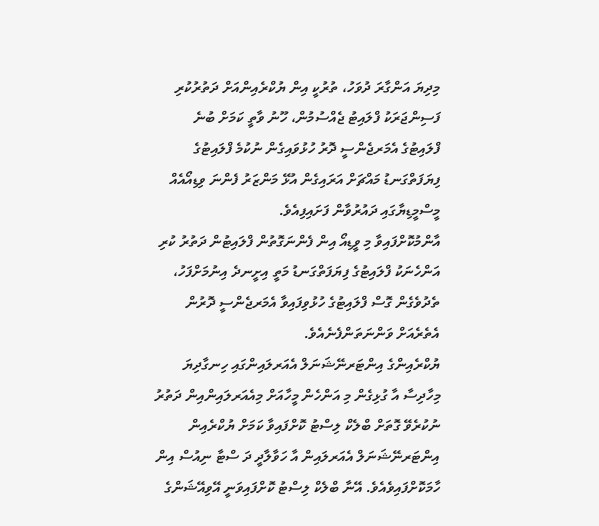މިދިޔަ އަންގާރަ ދުވަހު، ތުރުކީ އިން ޔުކްރެއިންއަށް ދަތުރުކުރި ފަސިންޖަރަކު ފްލައިޓު ޖެއްސުމުން، ހޫނު ވާތީ ކަމަށް ބުނެ ފްލައިޓުގެ އެމަރޖެންސީ ދޮރު ހުޅުވައިގެން ނުކުމެ ފްލައިޓުގެ ފިޔަފަތްގަނޑު މައްޗަށް އަރައިގެން އުޅޭ މަންޒަރު ފެންނަ ވިޑިއޯއެއް މީސްމީޑިޔާގައި ދައުރުވާން ފަށައިފިއެވެ.
އާންމުކޮށްފައިވާ މި ވީޑިއޯ އިން ފެންނަގޮތުން ފްލައިޓުން ދަތުރު ކުރި އަންހެނަކު ފްލައިޓުގެ ފިޔަފަތްގަނޑު މަތީ އިށީނދެ އިނުމަށްފަހު، ތެދުވެގެން ގޮސް ފްލައިޓުގެ ހުޅުވިފައިވާ އެމަރޖެންސީ ދޮރުން އެތެރެއަށް ވަންނަތަންފެނެއެވެ.
ޔުކްރެއިންގެ އިންޓަރނޭޝަނަލް އެއަރލައިންގައި ހިނގާދިޔަ މިހާދިސާ އާ ގުޅިގެން މި އަންހެން މީހާއަށް މިއެއަރލައިންއިން ދަތުރު ނުކުރެވޭ ގޮތަށް ބްލެކް ލިސްޓު ކޮށްފައިވާ ކަމަށް ޔުކްރެއިން އިންޓަރނޭޝަނަލް އެއަރލައިން އާ ހަވާލާދީ ދަ ސްޓާ ނިއުސް އިން ހާމަކޮށްފައިވެއެވެ. އޭނާ ބްލެކް ލިސްޓު ކޮށްފައިވަނީ އޭވިއޭޝަންގެ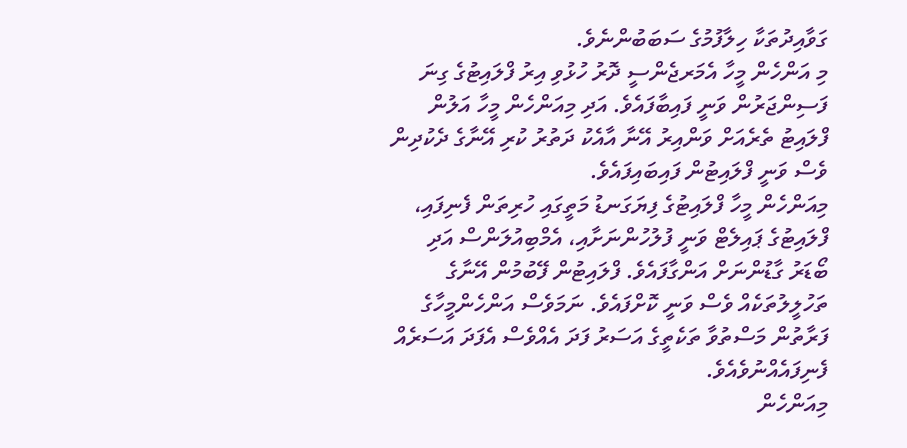ގަވާއިދުތަކާ ހިލާފުމުގެ ސަބަބުންނެވެ.
މި އަންހެން މީހާ އެމަރޖެންސީ ދޮރު ހުޅުވި އިރު ފްލައިޓުގެ ގިނަ ފަސިންޖަރުން ވަނީ ފައިބާފައެވެ. އަދި މިއަންހެން މީހާ އަލުން ފްލައިޓު ތެރެއަށް ވަންއިރު އޭނާ އާއެކު ދަތުރު ކުރި އޭނާގެ ދެކުދިން ވެސް ވަނީ ފްލައިޓުން ފައިބައިފައެވެ.
މިއަންހެން މީހާ ފްލައިޓުގެ ފިޔަގަނޑު މަތީގައި ހުރިތަން ފެނިފައި، ފްލައިޓުގެ ޕައިލެޓް ވަނީ ފުލުހުންނަށާއި، އެމްބިއުލަންސް އަދި ބޯޑަރު ގާޑުންނަށް އަންގާފައެވެ. ފްލައިޓުން ފޭބުމުން އޭނާގެ ތަހުލީލުތަކެއް ވެސް ވަނީ ކޮށްފައެވެ. ނަމަވެސް އަންހެންމީހާގެ ފަރާތުން މަސްތުވާ ތަކެތީގެ އަސަރު ފަދަ އެއްވެސް އެފަދަ އަސަރެއް ފެނިފައެއްނުވެއެވެ.
މިއަންހެން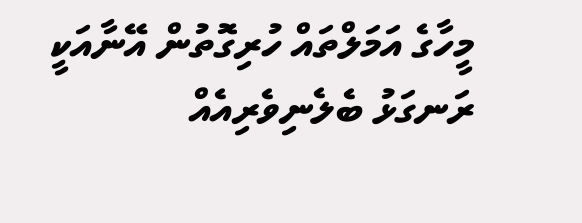މީހާގެ އަމަލްތައް ހުރިގޮތުން އޭނާއަކީ ރަނގަޅު ބެލެނިވެރިއެއް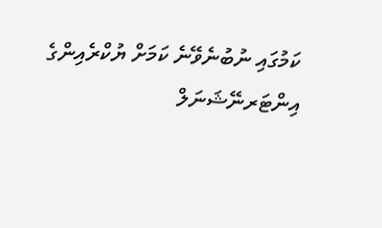ކަމުގައި ނުބުނެވޭނެ ކަމަށް ޔުކްރެއިންގެ އިންޓަރނޭޝަނަލް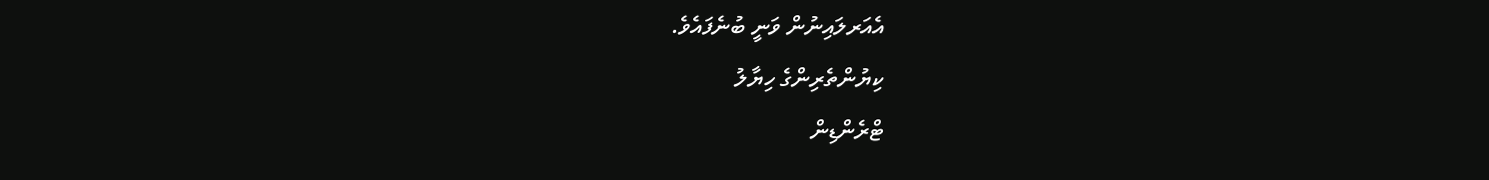އެއަރލައިނުން ވަނީ ބުނެފައެވެ.
ކިޔުންތެރިންގެ ހިޔާލު
ޓްރެންޑިން